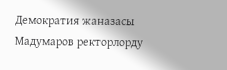Демократия жаназасы
Мадумаров ректорлорду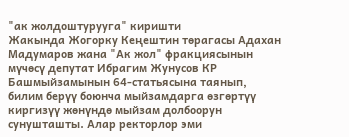"ак жолдоштурууга" киришти
Жакында Жогорку Кеңештин төрагасы Адахан Мадумаров жана "Ак жол" фракциясынын мүчөсү депутат Ибрагим Жунусов КР Башмыйзамынын 64-статьясына таянып, билим берүү боюнча мыйзамдарга өзгөртүү киргизүү жөнүндө мыйзам долбоорун сунушташты. Алар ректорлор эми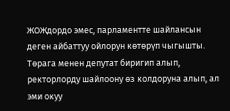ЖОЖдордо эмес, парламентте шайлансын деген айбаттуу ойлорун көтөрүп чыгышты. Төрага менен депутат биригип алып, ректорлорду шайлоону өз колдоруна алып, ал эми окуу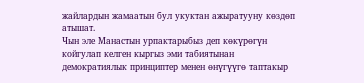жайлардын жамаатын бул укуктан ажыратууну көздөп атышат.
Чын эле Манастын урпактарыбыз деп көкүрөгүн койгулап келген кыргыз эми табиятынан демократиялык принциптер менен өнүгүүгө таптакыр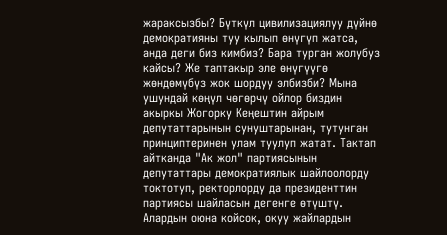жараксызбы? Бүткүл цивилизациялуу дүйнө демократияны туу кылып өнүгүп жатса, анда деги биз кимбиз? Бара турган жолубуз кайсы? Же таптакыр эле өнүгүүгө жөндөмүбүз жок шордуу элбизби? Мына ушундай көңүл чөгөрчү ойлор биздин акыркы Жогорку Кеңештин айрым депутаттарынын сунуштарынан, тутунган принциптеринен улам туулуп жатат. Тактап айтканда "Ак жол" партиясынын депутаттары демократиялык шайлоолорду токтотуп, ректорлорду да президенттин партиясы шайласын дегенге өтүштү. Алардын оюна койсок, окуу жайлардын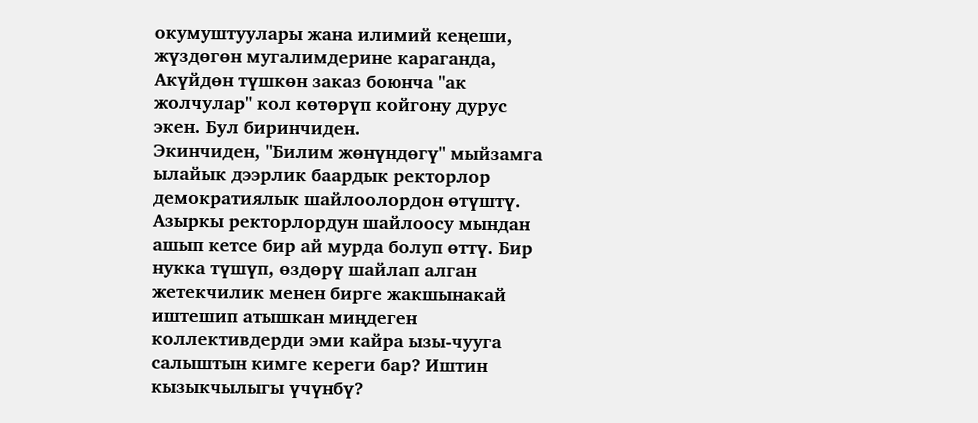окумуштуулары жана илимий кеңеши, жүздөгөн мугалимдерине караганда, Акүйдөн түшкөн заказ боюнча "ак жолчулар" кол көтөрүп койгону дурус экен. Бул биринчиден.
Экинчиден, "Билим жөнүндөгү" мыйзамга ылайык дээрлик баардык ректорлор демократиялык шайлоолордон өтүштү. Азыркы ректорлордун шайлоосу мындан ашып кетсе бир ай мурда болуп өттү. Бир нукка түшүп, өздөрү шайлап алган жетекчилик менен бирге жакшынакай иштешип атышкан миңдеген коллективдерди эми кайра ызы-чууга салыштын кимге кереги бар? Иштин кызыкчылыгы үчүнбү?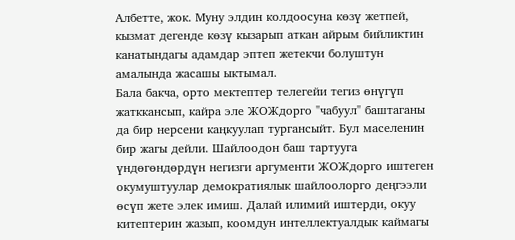Албетте, жок. Муну элдин колдоосуна көзү жетпей, кызмат дегенде көзү кызарып аткан айрым бийликтин канатындагы адамдар эптеп жетекчи болуштун амалында жасашы ыктымал.
Бала бакча, орто мектептер телегейи тегиз өнүгүп жатккансып, кайра эле ЖОЖдорго "чабуул" баштаганы да бир нерсени каңкуулап тургансыйт. Бул маселенин бир жагы дейли. Шайлоодон баш тартууга үндөгөндөрдүн негизги аргументи ЖОЖдорго иштеген окумуштуулар демократиялык шайлоолорго деңгээли өсүп жете элек имиш. Далай илимий иштерди, окуу китептерин жазып, коомдун интеллектуалдык каймагы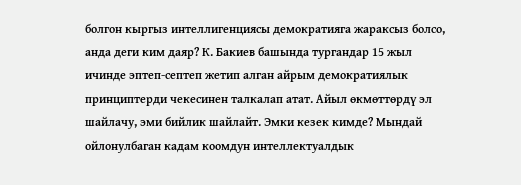болгон кыргыз интеллигенциясы демократияга жараксыз болсо, анда деги ким даяр? К. Бакиев башында тургандар 15 жыл ичинде эптеп-септеп жетип алган айрым демократиялык принциптерди чекесинен талкалап атат. Айыл өкмөттөрдү эл шайлачу, эми бийлик шайлайт. Эмки кезек кимде? Мындай ойлонулбаган кадам коомдун интеллектуалдык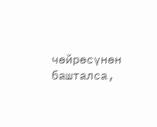чөйрөсүнөн башталса,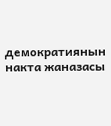демократиянын накта жаназасы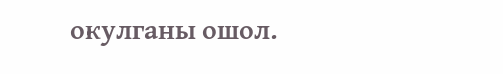окулганы ошол.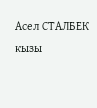Асел СТАЛБЕК кызы